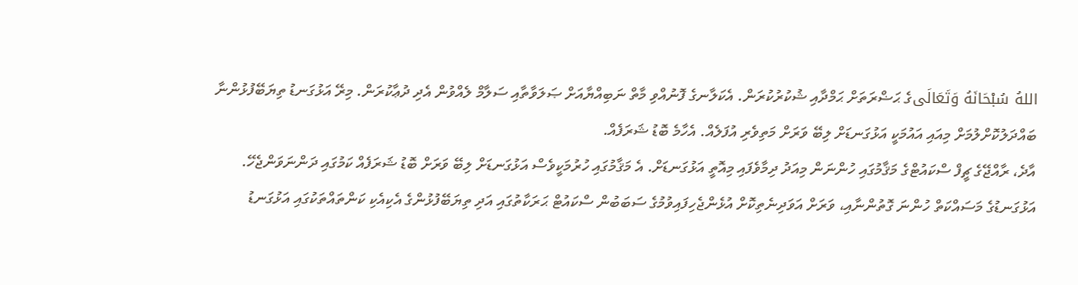اللهُ سُبْحَانَهُ وَتَعَالَىގެ ޙަޟްރަތަށް ޙަމްދާއި ޝުކުރުކުރަން. އެކަލާނގެ ފޮނުއްވި މާތް ނަބިއްޔާއަށް ޞަލަވާތާއި ސަލާމް ލެއްވުން އެދި ދުޢާކުރަން. މިރޭ އަޅުގަނޑު ތިޔަބޭފުޅުންނާ ބައްދަލުކޮށްލުމަށް މިއައި އައުމަކީ އަޅުގަނޑަށް ލިބޭ ވަރަށް މަތިވެރި އުފަލެއް. އެހާމެ ބޮޑު ޝަރަފެއް.
އާދެ، ރާއްޖޭގެ ޗީފް ސްކައުޓްގެ މަޤާމުގައި ހުންނަން މިއަދު ދިމާވެފައި މިއޮތީ އަޅުގަނޑަށް. އެ މަޤާމުގައި ހުރުމަކީވެސް އަޅުގަނޑަށް ލިބޭ ވަރަށް ބޮޑު ޝަރަފެއް ކަމުގައި ދަންނަވަންޖެހޭ. އަޅުގަނޑުގެ މަސައްކަތް ހުންނަ ގޮތުންނާއި، ވަރަށް އަވަދިނެތިކޮށް އުޅެންޖެހިފައިވުމުގެ ސަބަބުން ސްކައުޓް ޙަރަކާތުގައި އަދި ތިޔަބޭފުޅުންގެ އެކިއެކި ކަންތައްތަކުގައި އަޅުގަނޑު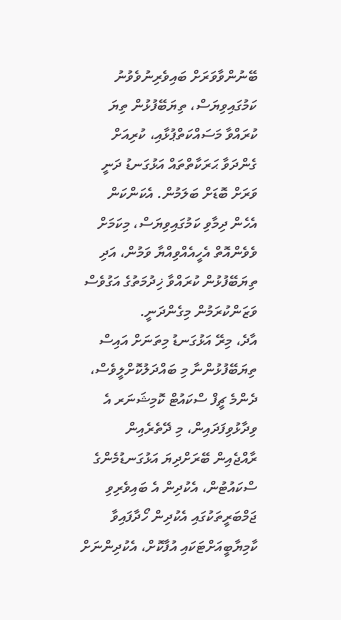ބޭނުންވާވަރަށް ބައިވެރިނުވެވުނު ކަމުގައިވިޔަސް، ތިޔަބޭފުޅުން ތިޔަ ކުރައްވާ މަސައްކަތްޕުޅާއި، ކުރިއަށް ގެންދަވާ ޙަރަކާތްތައް އަޅުގަނޑު ދަނީ ވަރަށް ބޮޑަށް ބަލަމުން. އެކަންކަން އެހެން ދިމާވި ކަމުގައިވިޔަސް، މިކަމަށް ވެވެންއޮތް އެހީއެއްވިއްޔާ ވަމުން، އަދި ތިޔަބޭފުޅުން ކުރައްވާ ޚިދުމަތުގެ އަގުވެސް ވަޒަންކުރަމުން މިގެންދަނީ.
އާދެ، މިރޭ އަޅުގަނޑު މިތަނަށް އައިސް ތިޔަބޭފުޅުންނާ މި ބައްދަލުކޮށްލީވެސް، ދެންމެ ޗީފް ސްކައުޓް ކޮމިޝަނަރ އެ ވިދާޅުވިފަދައިން، މި ދޭތެރެއިން ރާއްޖެއިން ބޭރަށްދިޔަ އަޅުގަނޑުމެންގެ ސްކައުޓުން، އެކުދިން އެ ބައިވެރިވި ޖަމްބަރީތަކުގައި އެކުދިން ހޯދާފައިވާ ކާމިޔާބީއަށްޓަކައި އުފާކޮށް، އެކުދިންނަށް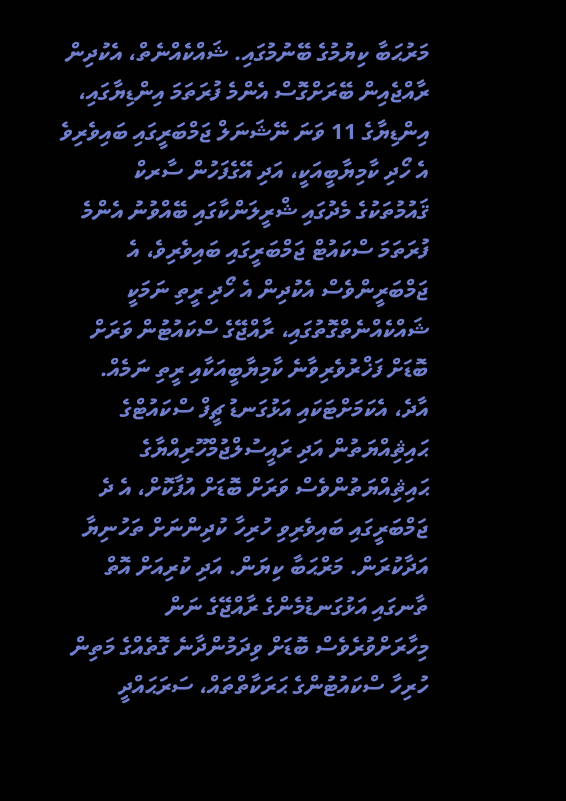މަރުޙަބާ ކިޔުމުގެ ބޭނުމުގައި. ޝައްކެއްނެތް، އެކުދިން ރާއްޖެއިން ބޭރަށްގޮސް އެންމެ ފުރަތަމަ އިންޑިޔާގައި، އިންޑިޔާގެ 11 ވަނަ ނޭޝަނަލް ޖަމްބަރީގައި ބައިވެރިވެ އެ ހޯދި ކާމިޔާބީއަކީ، އަދި އޭގެފަހުން ސާރކް ޤައުމުތަކުގެ މެދުގައި ޝްރީލަންކާގައި ބޭއްވުނު އެންމެ ފުރަތަމަ ސްކައުޓް ޖަމްބަރީގައި ބައިވެރިވެ، އެ ޖަމްބަރީންވެސް އެކުދިން އެ ހޯދި ރީތި ނަމަކީ ޝައްކެއްނެތްގޮތުގައި، ރާއްޖޭގެ ސްކައުޓުން ވަރަށް ބޮޑަށް ފަޚްރުވެރިވާނެ ކާމިޔާބީއަކާއި ރީތި ނަމެއް.
އާދެ، އެކަމަށްޓަކައި އަޅުގަނޑު ޗީފް ސްކައުޓްގެ ޙައިޘިއްޔަތުން އަދި ރައީސުލްޖުމްހޫރިއްޔާގެ ޙައިޘިއްޔަތުންވެސް ވަރަށް ބޮޑަށް އުފާކޮށް، އެ ދެ ޖަމްބަރީގައި ބައިވެރިވި ހުރިހާ ކުދިންނަށް ތަހުނިޔާ އަދާކުރަން. މަރްޙަބާ ކިޔަން. އަދި ކުރިއަށް އޮތް ތާނގައި އަޅުގަނޑުމެންގެ ރާއްޖޭގެ ނަން މިހާރަށްވުރެވެސް ބޮޑަށް ވިދަމުންދާނެ ގޮތެއްގެ މަތިން ހުރިހާ ސްކައުޓުންގެ ޙަރަކާތްތައް، ސަރަޙައްދީ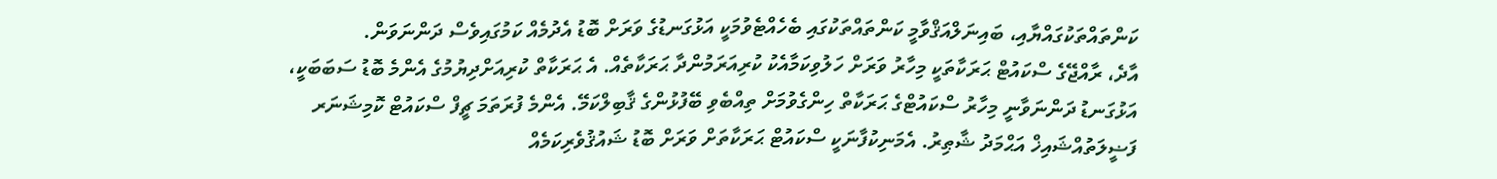ކަންތައްތަކުގައްޔާއި، ބައިނަލްއަޤްވާމީ ކަންތައްތަކުގައި ބެހެއްޓެވުމަކީ އަޅުގަނޑުގެ ވަރަށް ބޮޑު އެދުމެއް ކަމުގައިވެސް ދަންނަވަން.
އާދެ، ރާއްޖޭގެ ސްކައުޓް ޙަރަކާތަކީ މިހާރު ވަރަށް ހަލުވިކަމާއެކު ކުރިއަރަމުންދާ ޙަރަކާތެއް. އެ ޙަރަކާތް ކުރިއަށްދިޔުމުގެ އެންމެ ބޮޑު ސަބަބަކީ، އަޅުގަނޑު ދަންނަވާނީ މިހާރު ސްކައުޓްގެ ޙަރަކާތް ހިންގެވުމަށް ތިއްބެވި ބޭފުޅުންގެ ޤާބިލްކަމޭ. އެންމެ ފުރަތަމަ ޗީފް ސްކައުޓް ކޮމިޝަނަރ ފަޟީލަތުއްޝައިޚް އަޙްމަދު ޝާޠިރު. އެމަނިކުފާނަކީ ސްކައުޓް ޙަރަކާތަށް ވަރަށް ބޮޑު ޝައުޤުވެރިކަމެއް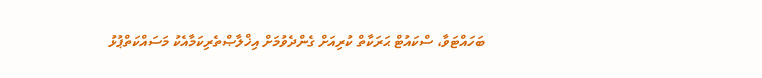ބަހައްޓަވާ، ސްކައުޓް ޙަރަކާތް ކުރިއަށް ގެންދެވުމަށް އިޚްލާޞްތެރިކަމާއެކު މަސައްކަތްޕުޅު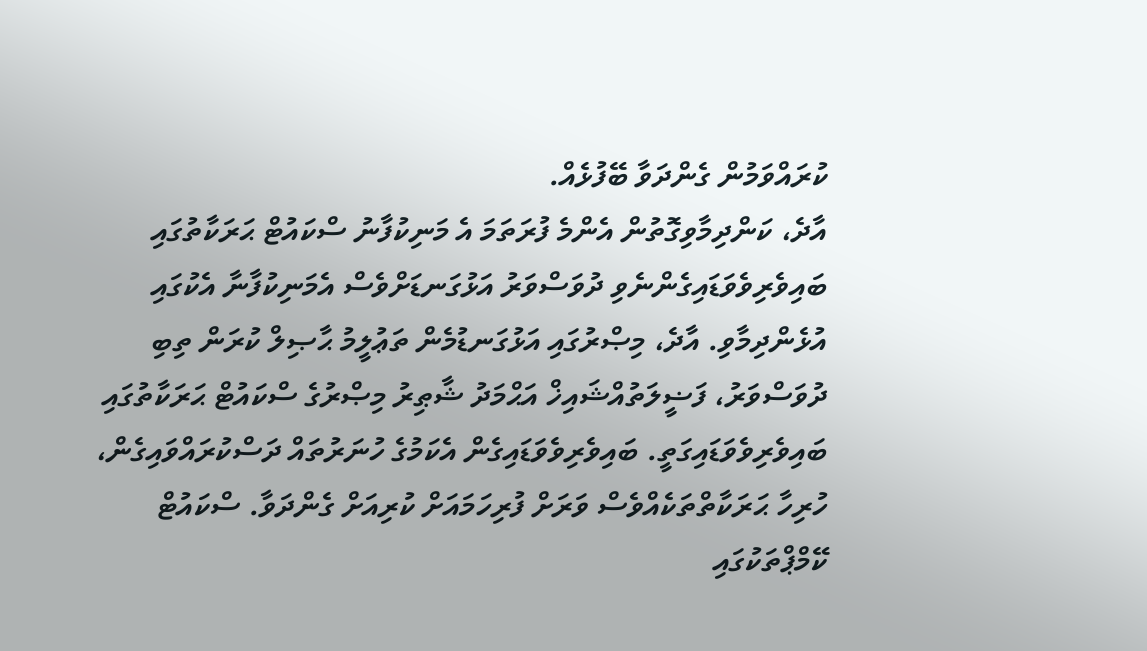ކުރައްވަމުން ގެންދަވާ ބޭފުޅެއް.
އާދެ، ކަންދިމާވިގޮތުން އެންމެ ފުރަތަމަ އެ މަނިކުފާނު ސްކައުޓް ޙަރަކާތުގައި ބައިވެރިވެވަޑައިގެންނެވި ދުވަސްވަރު އަޅުގަނޑަށްވެސް އެމަނިކުފާނާ އެކުގައި އުޅެންދިމާވި. އާދެ، މިޞްރުގައި އަޅުގަނޑުމެން ތަޢުލީމު ޙާޞިލް ކުރަން ތިބި ދުވަސްވަރު، ފަޟީލަތުއްޝައިޚް އަޙްމަދު ޝާޠިރު މިޞްރުގެ ސްކައުޓް ޙަރަކާތުގައި ބައިވެރިވެވަޑައިގަތީ. ބައިވެރިވެވަޑައިގެން އެކަމުގެ ހުނަރުތައް ދަސްކުރައްވައިގެން، ހުރިހާ ޙަރަކާތްތަކެއްވެސް ވަރަށް ފުރިހަމައަށް ކުރިއަށް ގެންދަވާ. ސްކައުޓް ކޭމްޕްތަކުގައި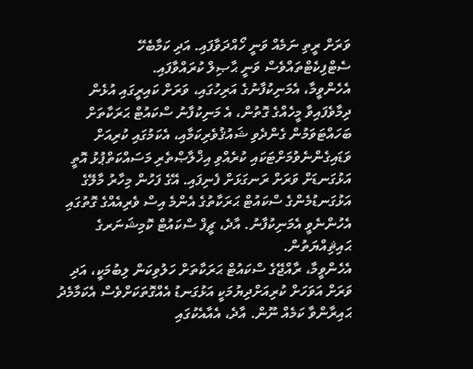ވަރަށް ރީތި ނަމެއް ވަނީ ހޯއްދަވާފައި. އަދި ކަމާބެހޭ ސެޓްފިކެޓްތައްވެސް ވަނީ ޙާޞިލް ކުރައްވާފައި.
އެހެންވީމާ، އެމަނިކުފާނުގެ އަރިހުގައި، ވަރަށް ކައިރީގައި އުޅެން ދިމާވެފައިވާ މީހެއްގެ ގޮތުން، އެ މަނިކުފާނު ސްކައުޓް ޙަރަކާތަށް ބަހައްޓަވަމުން ގެންދެވި ޝައުޤުވެރިކަމާއި، އެކަމުގައި ކުރިއަށް ވަޑައިގެންނެވުމަށްޓަކައި ކުރެއްވި އިޚްލާޞްތެރި މަސައްކަތްޕުޅު އޮތީ އަޅުގަނޑަށް ވަރަށް ރަނގަޅަށް ފެނިފައި. އޭގެ ފަހުން މިހާރު މާލޭގެ އަޅުގަނޑުމެންގެ ސްކައުޓް ޙަރަކާތުގެ އެންމެ އިސް ވެރިއެއްގެ ގޮތުގައި އެހުންނެވީ އެމަނިކުފާނު. އާދެ، ޗީފް ސްކައުޓް ކޮމިޝަނަރގެ ޙައިޘިއްޔަތުން.
އެހެންވީމާ، ރާއްޖޭގެ ސްކައުޓް ޙަރަކާތަށް ހަލުވިކަން ލިބުމަކީ، އަދި ވަރަށް އަވަހަށް ކުރިއަށްދިޔުމަކީ އަޅުގަނޑު އެއްގޮތަކަށްވެސް އެކަމާމެދު ޙައިރާންވާ ކަމެއް ނޫން. އާދެ، އެއާއެކުގައި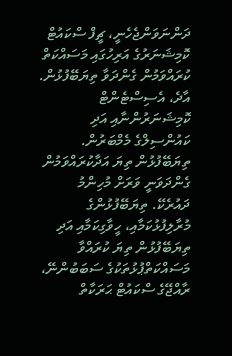ދަންނަވަންޖެހެނީ، ޗީފް ސްކައުޓް ކޮމިޝަނަރުގެ އަރިހުގައި މަސައްކަތް ކުރައްވަމުން ގެންދަވާ ތިޔަބޭފުޅުން. އާދެ، އެސިސްޓެންޓް ކޮމިޝަނަރުންނާއި އަދި ކައުންސިލްގެ މެމްބަރުން. ތިޔަބޭފުޅުން ތިޔަ އަދާކުރައްވަމުން ގެންދަވަނީ ވަރަށް މުހިންމު ދައުރެކޭ. ތިޔަބޭފުޅުންގެ މުރާލިފުޅުކަމާއި، ހީވާގިކަމާއި އަދި ތިޔަބޭފުޅުން ތިޔަ ކުރައްވާ މަސައްކަތްޕުޅުތަކުގެ ސަބަބުންނޭ، ރާއްޖޭގެ ސްކައުޓް ޙަރަކާތް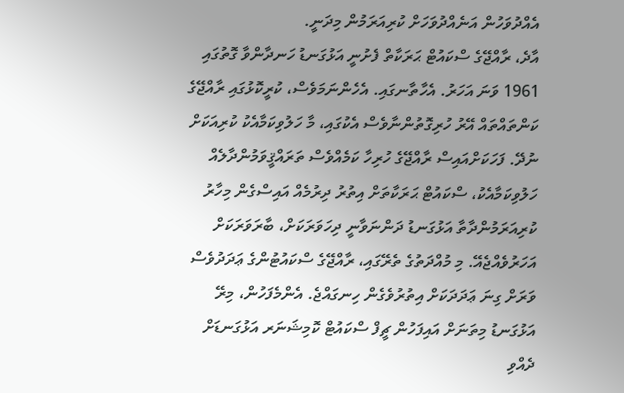އެއްދުވަހުން އަނެއްދުވަހަށް ކުރިއަރަމުން މިދަނީ.
އާދެ، ރާއްޖޭގެ ސްކައުޓް ޙަރަކާތް ފެށުނީ އަޅުގަނޑު ހަނދާންވާ ގޮތުގައި 1961 ވަނަ އަހަރު. އެހާތާނގައި. އެހެންނަމަވެސް، ކުރީކޮޅުގައި ރާއްޖޭގެ ކަންތައްތައް އޭރު ހުރިގޮތުންނާވެސް އެކުގައި، މާ ހަލުވިކަމާއެކު ކުރިއަކަށް ނުދޭ. ފަހަކަށްއައިސް ރާއްޖޭގެ ހުރިހާ ކަމެއްވެސް ތަރައްޤީވަމުންދާލެއް ހަލުވިކަމާއެކު، ސްކައުޓް ޙަރަކާތަށް އިތުރު ދިރުމެއް އައިސްގެން މިހާރު ކުރިއަރަމުންދާތާ އަޅުގަނޑު ދަންނަވާނީ ދިހަވަރަކަށް، ބާރަވަރަކަށް އަހަރުވެއްޖެއޭ. މި މުއްދަތުގެ ތެރޭގައި، ރާއްޖޭގެ ސްކައުޓުންގެ ޢަދަދުވެސް ވަރަށް ގިނަ ޢަދަދަކަށް އިތުރުވެގެން ހިނގައްޖެ. އެންމެފަހުން، މިރޭ އަޅުގަނޑު މިތަނަށް އައިފަހުން ޗީފް ސްކައުޓް ކޮމިޝަނަރ އަޅުގަނޑަށް ދެއްވި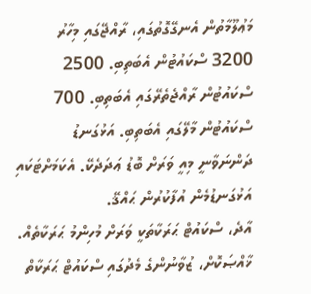މަޢުލޫމާތުން އެނގޭގޮތުގައި، ރާއްޖޭގައި މިހާރު 3200 ސްކައުޓުން އެބަތިބި. 2500 ސްކައުޓުން ރާއްޖެތެރޭގައި އެބަތިބި. 700 ސްކައުޓުން މާލޭގައި އެބަތިބި. އަޅުގަނޑު ދަންނަވާނީ މިއީ ވަރަށް ބޮޑު ޢަދަދެކޭ. އެކަމަށްޓަކައި އަޅުގަނޑުމެން އުފާކުރުން ޙައްޤޭ.
އާދެ، ސްކައުޓް ޙަރަކާތަކީ ވަރަށް މުހިންމު ޙަރަކާތެއް. ޚާއްޞަކޮށް، ޒުވާނުންގެ މެދުގައި ސްކައުޓް ޙަރަކާތް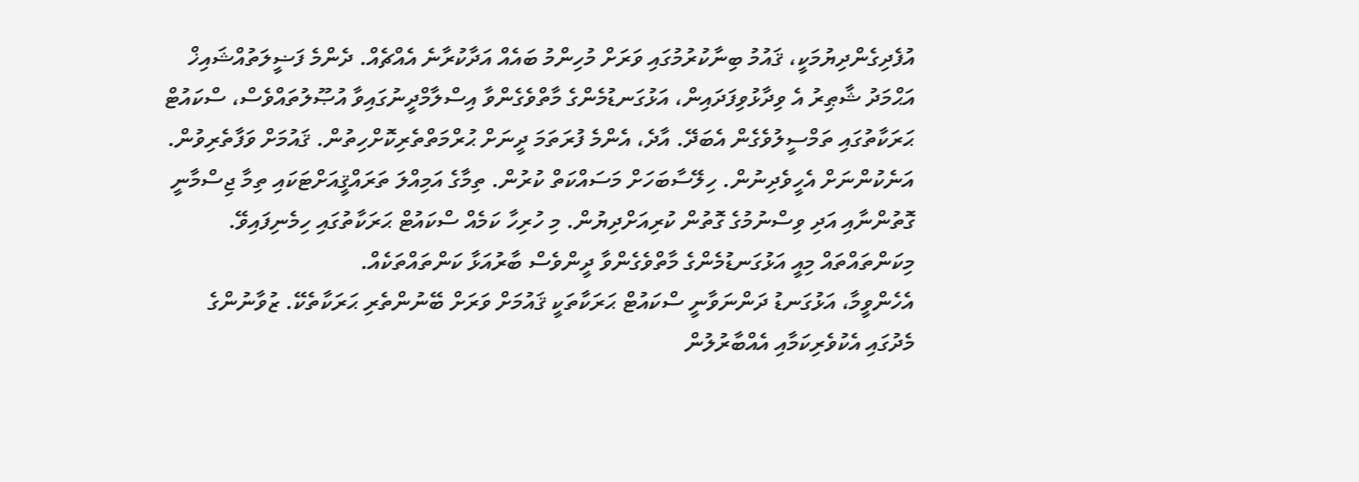އުފެދިގެންދިޔުމަކީ، ޤައުމު ބިނާކުރުމުގައި ވަރަށް މުހިންމު ބައެއް އަދާކުރާނެ އެއްޗެއް. ދެންމެ ފަޟީލަތުއްޝައިޚް އަޙްމަދު ޝާޠިރު އެ ވިދާޅުވިފަދައިން، އަޅުގަނޑުމެންގެ މާތްވެގެންވާ އިސްލާމްދީނުގައިވާ އުޞޫލުތައްވެސް، ސްކައުޓް ޙަރަކާތުގައި ތަމްސީލުވެގެން އެބަދޭ. އާދެ، އެންމެ ފުރަތަމަ ދީނަށް ޙުރްމަތްތެރިކޮށްހިތުން. ޤައުމަށް ވަފާތެރިވުން. އަނެކުންނަށް އެހީވެދިނުން. ހިލޭސާބަހަށް މަސައްކަތް ކުރުން. ތިމާގެ އަމިއްލަ ތަރައްޤީއަށްޓަކައި ތިމާ ޖިސްމާނީ ގޮތުންނާއި އަދި ވިސްނުމުގެ ގޮތުން ކުރިއަށްދިޔުން. މި ހުރިހާ ކަމެއް ސްކައުޓް ޙަރަކާތުގައި ހިމެނިފައިވޭ. މިކަންތައްތައް މިއީ އަޅުގަނޑުމެންގެ މާތްވެގެންވާ ދީންވެސް ބާރުއަޅާ ކަންތައްތަކެއް.
އެހެންވީމާ، އަޅުގަނޑު ދަންނަވާނީ ސްކައުޓް ޙަރަކާތަކީ ޤައުމަށް ވަރަށް ބޭނުންތެރި ޙަރަކާތެކޭ. ޒުވާނުންގެ މެދުގައި އެކުވެރިކަމާއި އެއްބާރުލުން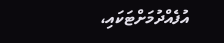އުފެއްދުމަށްޓަކައި،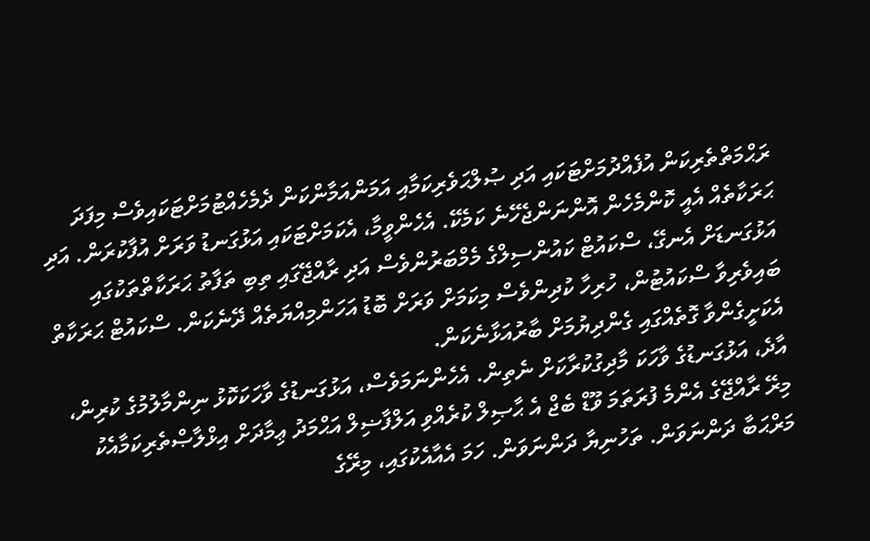ރަޙްމަތްތެރިކަން އުފެއްދުމަށްޓަކައި އަދި ޞުލްޙަވެރިކަމާއި އަމަންއަމާންކަން ދެމެހެއްޓުމަށްޓަކައިވެސް މިފަދަ ޙަރަކާތެއް އެއީ ކޮންމެހެން އޮންނަންޖެހޭނެ ކަމެކޭ. އެހެންވީމާ، އެކަމަށްޓަކައި އަޅުގަނޑު ވަރަށް އުފާކުރަން. އަދި އަޅުގަނޑަށް އެނގޭ، ސްކައުޓް ކައުންސިލްގެ މެމްބަރުންވެސް އަދި ރާއްޖޭގައި ތިބި ތަފާތު ޙަރަކާތްތަކުގައި ބައިވެރިވާ ސްކައުޓުން، ހުރިހާ ކުދިންވެސް މިކަމަށް ވަރަށް ބޮޑު އަހަންމިއްޔަތެއް ދޭނެކަން. ސްކައުޓް ޙަރަކާތް އެކަށީގެންވާ ގޮތެއްގައި ގެންދިޔުމަށް ބާރުއަޅާނެކަން.
އާދެ، އަޅުގަނޑުގެ ވާހަކަ މާދިގުކުރާކަށް ނެތިން. އެހެންނަމަވެސް، އަޅުގަނޑުގެ ވާހަކަކޮޅު ނިންމާލުމުގެ ކުރިން، މިރޭ ރާއްޖޭގެ އެންމެ ފުރަތަމަ ވޫޑް ބެޖް އެ ޙާޞިލް ކުރެއްވި އަލްފާޟިލް އަޙްމަދު ޢިމާދަށް އިޅްލާޞްތެރިކަމާއެކު މަރްޙަބާ ދަންނަވަން. ތަހުނިޔާ ދަންނަވަން. ހަމަ އެއާއެކުގައި، މިރޭގެ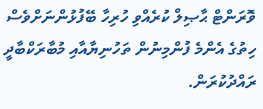ވޮރަންޓް ޙާޞިލް ކުރެއްވި ހުރިހާ ބޭފުޅުންނަށްވެސް ހިތުގެ އެންމެ ފުންމިނުން ތަހުނިޔާއާއި މުބާރަކްބާދީ ރައްދުކުރަން.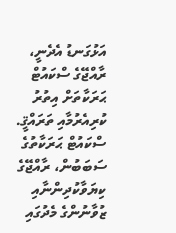އަޅުގަނޑު އެދެނީ، ރާއްޖޭގެ ސްކައުޓް ޙަރަކާތަށް އިތުރު ކުރިއެރުމާއި ތަރައްޤީ. ސްކައުޓް ޙަރަކާތުގެ ސަބަބުން، ރާއްޖޭގެ ކިޔަވާކުދިންނާއި ޒުވާނުންގެ މެދުގައި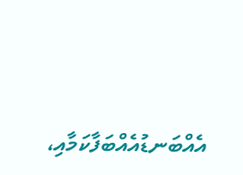އެއްބަނޑުއެއްބަފާކަމާއި،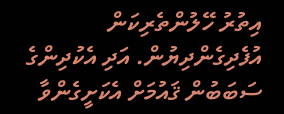އިތުރު ހޭލުންތެރިކަން އުފެދިގެންދިޔުން. އަދި އެކުދިންގެ ސަބަބުން ޤައުމަށް އެކަށީގެންވާ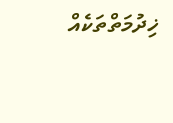ޚިދުމަތްތަކެއް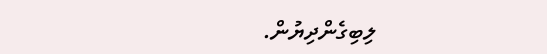ލިބިގެންދިޔުން.